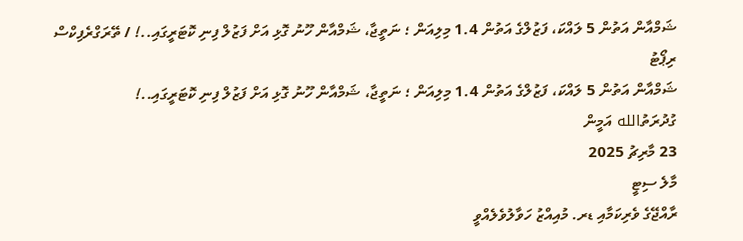ޝަމްއާން އަތުން 5 ލައްކަ، ފަޒުލްގެ އަތުން 1.4 މިލިއަން ؛ ނަތީޖާ، ޝަމްއާން ހޫނު ގޮޅި އަށް ފަޒުލް ފިނި ކޮޓަރީގައި..! / ތޭރަގްރެފިކްސް
ރިޕޯޓު
ޝަމްއާން އަތުން 5 ލައްކަ، ފަޒުލްގެ އަތުން 1.4 މިލިއަން ؛ ނަތީޖާ، ޝަމްއާން ހޫނު ގޮޅި އަށް ފަޒުލް ފިނި ކޮޓަރީގައި..!
ގުދުރަތުالله އަމީން
23 މާރިޗު 2025
މާލެ ސިޓީ
ރާއްޖޭގެ ވެރިކަމާއި ޑރ. މުއިއްޒު ހަވާލުވެލެއްވީ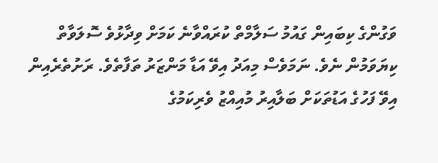ވަގުންގެ ކިބައިން ގައުމު ސަލާމްތް ކުރައްވާނެ ކަމަށް ވިދާޅުވެ ސޮލަވާތް ކިޔަވަމުން ނެވެ. ނަމަވެސް މިއަދު އިވޭ އަޑާ މަންޒަރު ތަފާތެވެ. ރަށުތެރެއިން އިވޭ ފަހުގެ އަޑުތަކަށް ބަލާއިރު މުއިއްޒު ވެރިކަމުގެ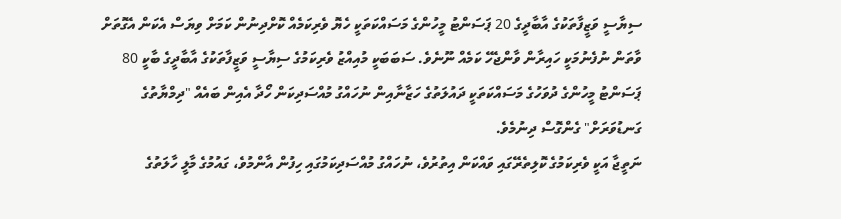ސިޔާސީ ވަޒީފާތަކުގެ އާބާދީގެ 20 ޕަސަންޓު މީހުންގެ މަސައްކަތަކީ ހެޔޮ ވެރިކަމެއް ކޮށްދިނުން ކަމަށް ވިޔަސް އެކަން އެގޮތަށް ވާތަން ނުފެނުމަކީ ހައިރާން ވާންޖެހޭ ކަމެއް ނޫނެވެ. ސަބަބަކީ މުއިއްޒު ވެރިކަމުގެ ސިޔާސީ ވަޒީފާތަކުގެ އާބާދީގެ ބާކީ 80 ޕަސަންޓު މީހުންގެ ދުވަހުގެ މަސައްކަތަކީ ދައުލަތުގެ ހަޒާނާއިން ނުހައްގު މުއްސަދިކަން ހޯދާ އެއިން ބައެއް "ދިމްޔާތުގެ ގަނޑުވަރަށް" ގެންގޮސް ދިނުމެވެ.
ނަތީޖާ އަކީ ވެރިކަމުގެ ކޮލިތެރޭގައި ވައްކަން އިތުރުވެ، ނުހައްގު މުއްސަދިކަމުގައި ހިފުން އާންމުވެ، ގައުމުގެ މާލީ ހާލަތުގެ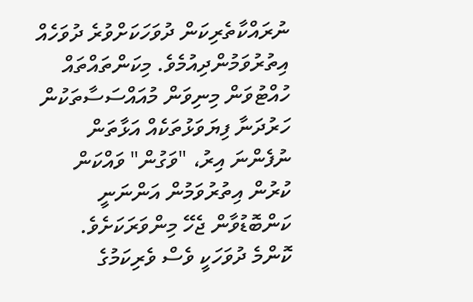ނުރައްކާތެރިކަން ދުވަހަކަށްވުރެ ދުވަހެއް އިތުރުވަމުންދިއުމެވެ. މިކަންތައްތައް ހުއްޓުވަން މިނިވަން މުއައްސަސާތަކުން ހަރުދަނާ ފިޔަވަޅުތަކެއް އަޅާތަން ނުފެންނަ އިރު، "ވަގުން" ވައްކަން ކުރުން އިތުރުވަމުން އަންނަނީ ކަންބޮޑުވާން ޖެހޭ މިންވަރަކަށެވެ.
ކޮންމެ ދުވަހަކީ ވެސް ވެރިކަމުގެ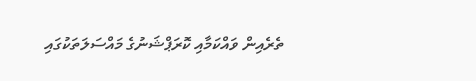ތެރެއިން ވައްކަމާއި ކޮރަޕްޝަނުގެ މައްސަލަތަކުގައި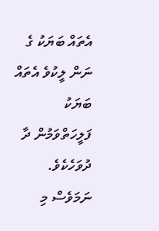އެތައް ބަޔަކު ގެ ނަން ލީކުވެ އެތައް ބަޔަކު ފަލީހަތްވަމުން ދާ ދުވަހެކެވެ. ނަމަވެސް މި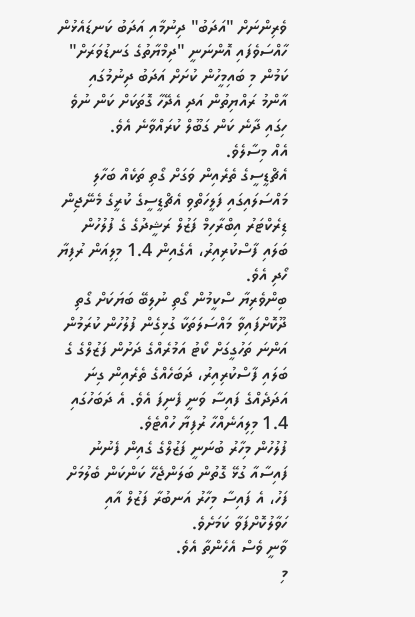ވެރިންނަށް "އަދަބު" ދިނުމާއި އަދަބު ކަނޑައެޅުން ހާއްސަވެފައި އޮންނަނީ "ދިމްޔާތުގެ ގަނޑުވަރަށް" ކަމުން މި ބައިމީހުން ކުށަށް އަދަބު ދިނުމުގައި އާންމު ރައްޔިތުން އަދި އެދޭހާ ގޮތަކަށް ކަން ނުވެ ހިގައި ދާނެ ކަން ގަބޫލް ކުރައްވާނެ އެވެ.
އެއް މިސާލެވެ.
އެޗްޑީސީގެ ތެރެއިން ވަގަށް ގޯތި ތަކެއް ބަހާލި މައްސަލައިގައި ފަލީހަތްވި އެޗްޑީސީގެ ކުރީގެ މެނޭޖިން ޑިރެކްޓަރު އިބްރާހިމް ފަޒުލް ރަޝީދުގެ ގެ ފުލުހުން ބަލައި ފާސްކުރިއިރު، އެގެއިން 1.4 މިލިއަން ރުފިޔާ ހޯދި އެވެ.
ބިންވެރިޔާ ސްކީމުން ގޯތި ނުލިބޭ ބަޔަކަށް ގޯތި ދޫކޮށްފައިވާ މައްސަލަތަކާ ގުޅިގެން ފުލުހުން ކުރަމުން އަންނަ ތަހުގީގަށް ކޯޓު އަމުރެއްގެ ދަށުން ފަޒުލްގެ ގެ ބަލައި ފާސްކުރިއިރު، ދަބަހެއްގެ ތެރެއިން ގިނަ އަދަދެއްގެ ފައިސާ ވަނީ ފެނިފަ އެވެ. އެ ދަބަހުގައި 1.4 މިލިއަނެއްހާ ރުފިޔާ ހުއްޓެވެ.
ފުލުހުން މިހާރު ބުނަނީ ފަޒުލްގެ ގެއިން ފެނުނު ފައިސާއާ ގުޅޭ ގޮތުން ބަލަންޖެހޭ ކަންކަން ބެލުމަށް ފަހު، އެ ފައިސާ މިހާރު އަނބުރާ ފަޒުލް އާއި ހަވާލުކޮށްފަވާ ކަމަށެވެ.
ވާނީ ވެސް އެހެންތާ އެވެ.
މި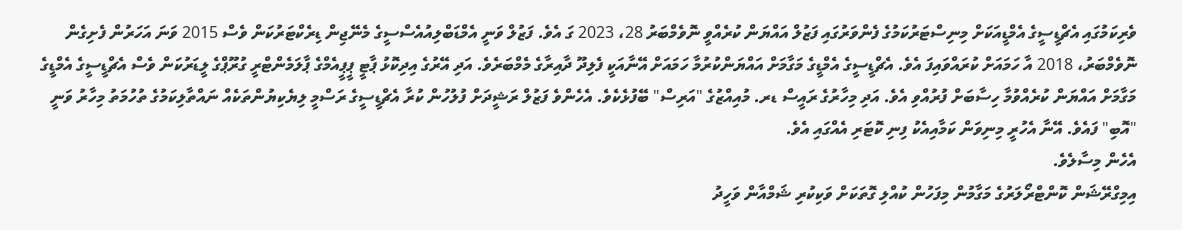ވެރިކަމުގައި އެޗްޑީސީގެ އެމްޑީއަކަށް މިނިސްޓަރުކަމުގެ ފެންވަރުގައި ފަޒުލް އައްޔަން ކުރެއްވީ ނޮވެމްބަރު 28، 2023 ގަ އެވެ. ފަޒުލް ވަނީ އެމްޑަބްލިއުއެސްސީގެ މެނޭޖިން ޑިރެކްޓަރުކަން ވެސް 2015 ވަނަ އަހަރުން ފެށިގެން ނޮވެމްބަރު، 2018 އާ ހަމައަށް ކުރައްވައިފަ އެވެ. އެޗްޑީސީގެ އެމްޑީގެ މަގާމަށް އައްޔަންކުރުމާ ހަމައަށް އޭނާއަކީ ފެލިދޫ ދާއިރާގެ މެމްބަރެވެ. އަދި އޭރުގެ އިދިކޮޅު ޕާޓީ ޕީޕީއެމްގެ ޕާލަމެންޓްރީ ގުރޫޕްގެ ލީޑަރުކަން ވެސް އެޗްޑީސީގެ އެމްޑީގެ މަގާމަށް އައްޔަން ކުރެއްވުމާ ހިސާބަށް ފުރުއްވި އެވެ. އަދި މިހާރުގެ ރައީސް ޑރ. މުއިއްޒުގެ "އަރިސް" ބޭފުޅެކެވެ. އެހެންވެ ފަޒުލް ރަޝީދަށް ފުލުހުން ކުރާ އެޗްޑީސީގެ ރަސްމީ ލިޔެކިޔުންތަކެއް ނައްތާލިކަމުގެ ތުހުމަތު މިހާރު ވަނީ "އޮބި" ފައެވެ. އޭނާ އެހުރީ މިނިވަން ކަމާއިއެކު ފިނި ކޮޓަރި އެއްގައި އެވެ.
އެހެން މިސާލެވެ.
އިމިގްރޭޝަން ކޮންޓްރޯލަރުގެ މަގާމުން މިފަހުން ކުއްލި ގޮތަކަށް ވަކިކުރި ޝަމްއާން ވަހީދު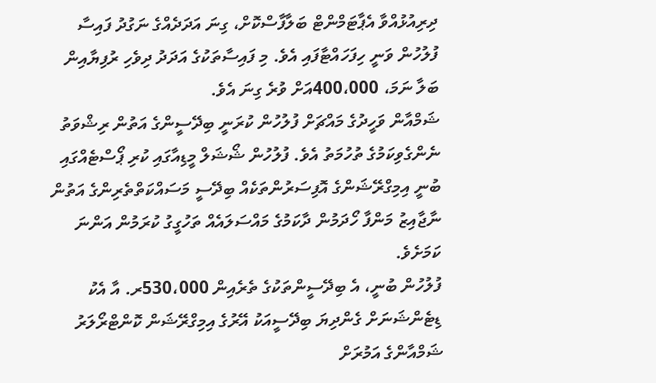ދިރިއުޅުއްވާ އެޕާޓަމްންޓް ބަލާފާސްކޮށް، ގިނަ އަދަދެއްގެ ނަގުދު ފައިސާ ފުލުހުން ވަނީ ހިފަހައްޓާފައި އެވެ. މި ފައިސާތަކުގެ އަދަދު ދިވެހި ރުފިޔާއިން ބަލާ ނަމަ، 400،000އަށް ވުރެ ގިނަ އެވެ.
ޝަމްއާން ވަހީދުގެ މައްޗަށް ފުލުހުން ކުރަނީ ބިދޭސީންގެ އަތުން ރިޝްވަތު ނެންގެވިކަމުގެ ތުހުމަތު އެވެ. ފުލުހުން ޝޯޝަލް މީޑިއާގައި ކުރި ޕޯސްޓެއްގައި ބުނީ އިމިގްރޭޝަންގެ އޮފިސަރުންތަކެއް ބިދޭސީ މަސައްކަތްތެރިންގެ އަތުން ނާޖާއިޒު މަންފާ ހޯދަމުން ދާކަމުގެ މައްސަލައެއް ތަހުގީގު ކުރަމުން އަންނަ ކަމަށެވެ.
ފުލުހުން ބުނީ، އެ ބިދޭސީންތަކުގެ ތެރެއިން 530،000ރ. އާ އެކު ޑިޓެންޝަނަށް ގެންދިޔަ ބިދޭސީއަކު އޭރުގެ އިމިގްރޭޝަން ކޮންޓްރޯލަރު ޝަމްއާންގެ އަމުރަށް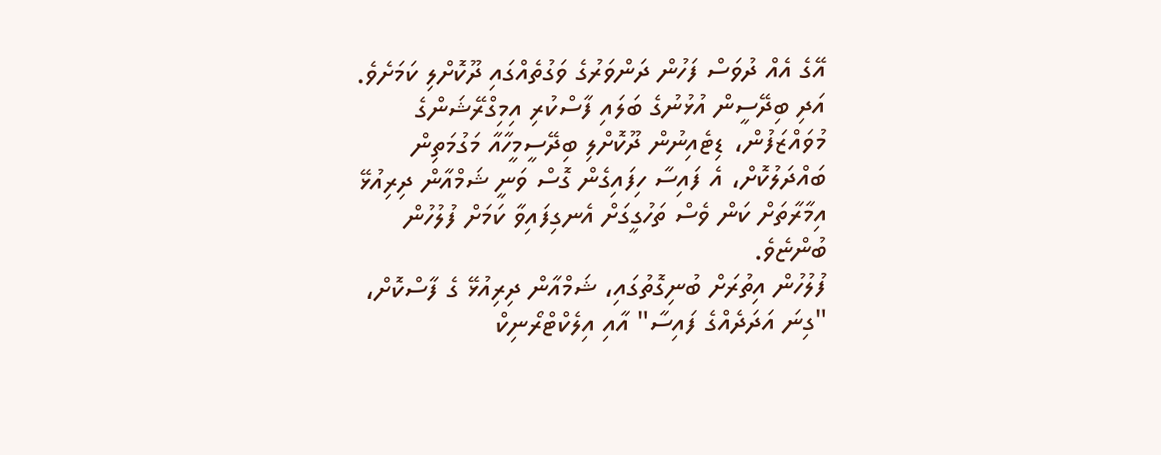އޭގެ އެއް ދުވަސް ފަހުން ދަންވަރުގެ ވަގުތެއްގައި ދޫކޮށްލި ކަމަށެވެ. އަދި ބިދޭސީން އުޅުނުގެ ބަލައި ފާސްކުރި އިމިގްރޭޝަންގެ މުވައްޒަފުން، ޑިޓެއިނުން ދޫކޮށްލި ބިދޭސީމީހާއާ މަގުމަތިން ބައްދަލުކޮށް، އެ ފައިސާ ހިފައިގެން ގޮސް ވަނީ ޝަމްއާން ދިރިއުޅޭ އިމާރާތަށް ކަން ވެސް ތަހުގީގަށް އެނގިފައިވާ ކަމަށް ފުލުހުން ބުންޏެވެ.
ފުލުހުން އިތުރަށް ބުނިގޮތުގައި، ޝަމްއާން ދިރިއުޅޭ ގެ ފާސްކޮށް، "ގިނަ އަދަދެއްގެ ފައިސާ" އާއި އިލެކްޓްރޯނިކް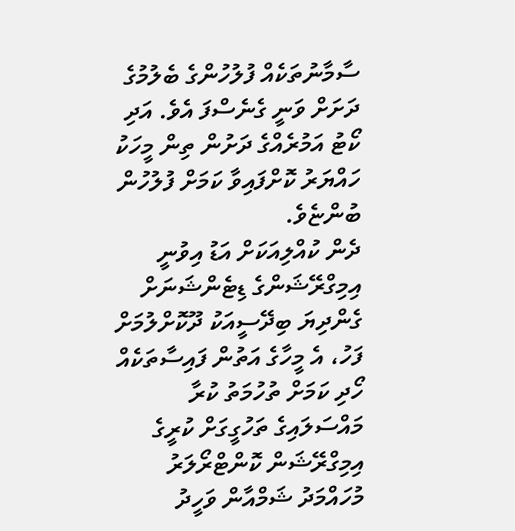ސާމާނުތަކެއް ފުލުހުންގެ ބެލުމުގެ ދަށަށް ވަނީ ގެނެސްފަ އެވެ. އަދި ކޯޓު އަމުރެއްގެ ދަށުން ތިން މީހަކު ހައްޔަރު ކޮށްފައިވާ ކަމަށް ފުލުހުން ބުންޏެވެ.
ދެން ކުއްލިއަކަށް އަޑު އިވުނީ އިމިގްރޭޝަންގެ ޑިޓެންޝަނަށް ގެންދިޔަ ބިދޭސީއަކު ދޫކޮށްލުމަށް ފަހު، އެ މީހާގެ އަތުން ފައިސާތަކެއް ހޯދި ކަމަށް ތުހުމަތު ކުރާ މައްސަލައިގެ ތަހުގީގަށް ކުރީގެ އިމިގްރޭޝަން ކޮންޓްރޯލަރު މުހައްމަދު ޝަމްއާން ވަހީދު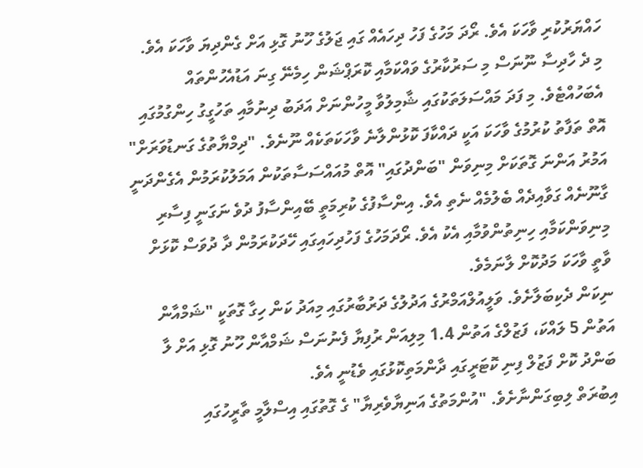ހައްޔަރުކުރި ވާހަކަ އެވެ. ރޯދަ މަހުގެ ފަހު ދިހައެއް ގައި ޖަލުގެ ހޫނު ގޮޅި އަށް ގެންދިޔަ ވާހަކަ އެވެ.
މި ދެ ހާދިސާ ނޫނަސް މި ސަރުކާރުގެ ވައްކަމާއި ކޮރަޕްޝަން ހިމެނޭ ގިނަ އަޑުއެހުންތައް އެބަހުއްޓެވެ. މި ފަދަ މައްސަލަތަކުގައި ޝާމިލުވާ މީހުންނަށް އަދަބު ދިނުމާއި ތަހުގީގު ހިންގުމުގައި އޮތް ތަފާތު ކުރުމުގެ ވާހަކަ އަކީ ދައްކާފަ ކޮޅުންލާނެ ވާހަކަތަކެއް ނޫނެވެ. "ދިމްޔާތުގެ ގަނޑުވަރަށް" އަމުރު އަންނަ ގޮތަކަށް މިނިވަން "ބަންދުގައި" އޮތް މުއައްސަސާތަކުން އަމަލުކުރަމުން އެގެންދަނީ ގާނޫނެއް ގަވާއިދެއް ބެލުމެއް ނެތި އެވެ. އިންސާފުގެ ކުރިމަތީ ބޭއިންސާފު ދުވެ ނަގަނީ ފިސާރި މިނިވަންކަމާއި ހިނިތުންވުމާއި އެކު އެވެ. ރޯދަމަހުގެ ފަހުދިހައިގައި ހޭދަކުރަމުން ދާ ދުވަސް ކޮޅަށް ވާތީ ވާހަކަ މަދުކޮށް ލާނަމެވެ.
ނިކަން ދެކިބަލާށެވެ. ވަލީއުލްއަމްރުގެ އަދުލުގެ ދަރުބާރުގައި މިއަދު ކަން ހިގާ ގޮތަކީ "ޝަމްއާން އަތުން 5 ލައްކަ، ފަޒުލްގެ އަތުން 1.4 މިލިއަން ރުފިޔާ ފެނުނަސް ޝަމްއާން ހޫނު ގޮޅި އަށް ލާ ބަންދު ކޮށް ފަޒުލް ފިނި ކޮޓަރީގައި ދާންމަތިކޮޅުގައި ވެޑުނީ އެވެ.
އިބުރަތް ލިބިގަންނާށެވެ. "އުންމަތުގެ އަނިޔާވެރިޔާ" ގެ ގޮތުގައި އިސްލާމީ ތާރީހުގައި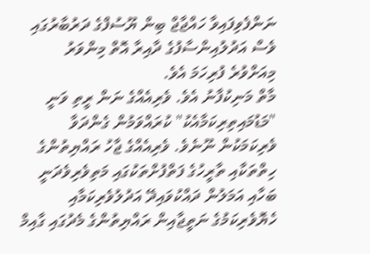ނަންފެވިފައިވާ ހައްޖާޖް ބިން ޔޫސުފްގެ ދަރުބާރުގައި ވެސް އަދުލުއިންސާފުގެ ދާއިރާ އޮތް މިންވަރު މިއަށްވުރެ ފުރިހަމަ އެވެ.
މާތް މަނިކުފާނު އެވެ. ވެރިއެއްގެ ނަން ރީތި ވަނީ "މަޑުމައިތިރިކަމާއެކު" ކުރައްވަމުން ގެންދަވާ ވެރިކަމަކުން ނޫނެވެ. ވެރިއެއްގެ ޖާހު ރައްޔިތުންގެ ހިތްތަކާއި ތާރީހުގެ ފަތްފުށްތަކުގައި މަތިވެރިވެދަނީ ބަހާއި އަމަލުން ދައްކުވައިދޭ އަދުލުވެރިކަމާއި ހެޔޮވެރިކަމުގެ ނަތީޖާއިން ރައްޔިތުންގެ މެދުގައި ގާއިމް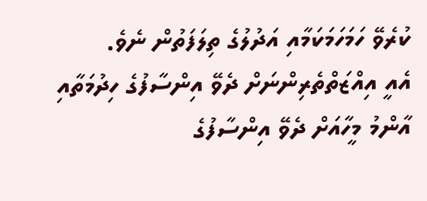ކުރެވޭ ހަމަހަމަކަމާއި އަދުލުގެ ތިލަފަތުން ނެވެ.
އެއީ އިއްޒަތްތެރިންނަށް ދެވޭ އިންސާފުގެ ހިދުމަތާއި އާންމު މީހާއަށް ދެވޭ އިންސާފުގެ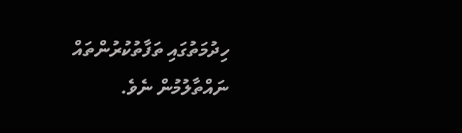ހިދުމަތުގައި ތަފާތުކުރުންތައް ނައްތާލުމުން ނެވެ.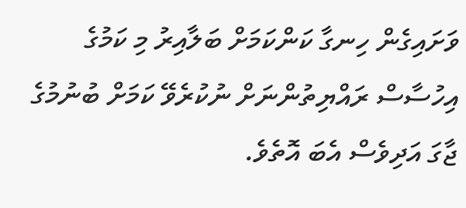ވަށައިގެން ހިނގާ ކަންކަމަށް ބަލާއިރު މި ކަމުގެ އިހުސާސް ރައްޔިތުންނަށް ނުކުރެވޭ ކަމަށް ބުނުމުގެ ޖާގަ އަދިވެސް އެބަ އޮތެވެ.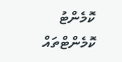ކޮމެންޓު
ކޮމެންޓްތައް